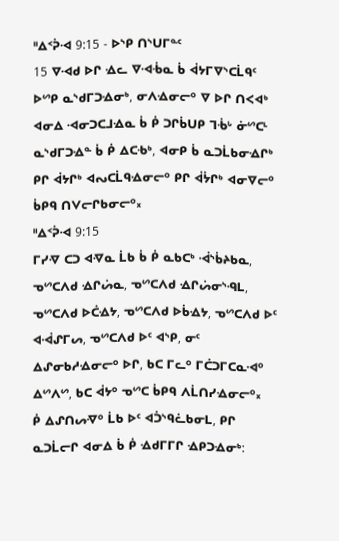ᐦᐃᑉᕉᐗ 9:15 - ᐅᔅᑭ ᑎᔅᑌᒥᓐᑦ
15 ᐁᐗᑯ ᐅᒋ ᐎᓚ ᐁᐗᒀᓇ ᑳ ᐋᔭᒥᐁᔅᑕᒫᑫᑦ ᐅᔥᑭ ᓇᔅᑯᒥᑐᐎᓂᒃ, ᓂᐱᐎᓂᓕᐤ ᐁ ᐅᒋ ᑎᐸᐊᒃ ᐊᓂᐃ ᐗᓂᑐᑕᒧᐎᓇ ᑳ ᑮ ᑐᒋᑳᑌᑭ ᒣᒀᒡ ᓃᔥᑕᒻ ᓇᔅᑯᒥᑐᐎᓐ ᑳ ᑮ ᐃᑕᑾᒃ, ᐊᓂᑭ ᑳ ᓇᑐᒫᑲᓂᐎᒋᒃ ᑭᒋ ᐋᔭᒋᒃ ᐊᔓᑕᒫᑫᐎᓂᓕᐤ ᑭᒋ ᐋᔮᒋᒃ ᐊᓂᐁᓕᐤ ᑳᑭᑫ ᑎᐯᓕᒋᑲᓂᓕᐤ᙮
ᐦᐃᑉᕉᐗ 9:15
ᒥᓯᐌ ᑕᑐ ᐊᐌᓇ ᒫᑲ ᑳ ᑮ ᓇᑲᑕᒃ ᐙᔅᑳᔨᑲᓇ, ᓀᔥᑕᐱᑯ ᐎᒋᔖᓇ, ᓀᔥᑕᐱᑯ ᐎᒋᔖᓂᔅᑴᒪ, ᓀᔥᑕᐱᑯ ᐅᑖᐎᔭ, ᓀᔥᑕᐱᑯ ᐅᑳᐎᔭ, ᓀᔥᑕᐱᑯ ᐅᑦ ᐊᐙᔑᒥᔕ, ᓀᔥᑕᐱᑯ ᐅᑦ ᐊᔅᑭ, ᓂᑦ ᐃᔑᓂᑲᓱᐎᓂᓕᐤ ᐅᒋ, ᑲᑕ ᒥᓚᐤ ᒥᑖᑐᒥᑕᓇᐗᐤ ᐃᔥᐱᔥ, ᑲᑕ ᐋᔭᐤ ᓀᔥᑕ ᑳᑭᑫ ᐱᒫᑎᓯᐎᓂᓕᐤ᙮
ᑮ ᐃᔑᑎᔕᐌᐤ ᒫᑲ ᐅᑦ ᐊᑑᔅᑫᓛᑲᓂᒪ, ᑭᒋ ᓇᑐᒫᓕᒋ ᐊᓂᐃ ᑳ ᑮ ᐎᑯᒥᒥᒋ ᐎᑭᑐᐎᓂᒃ: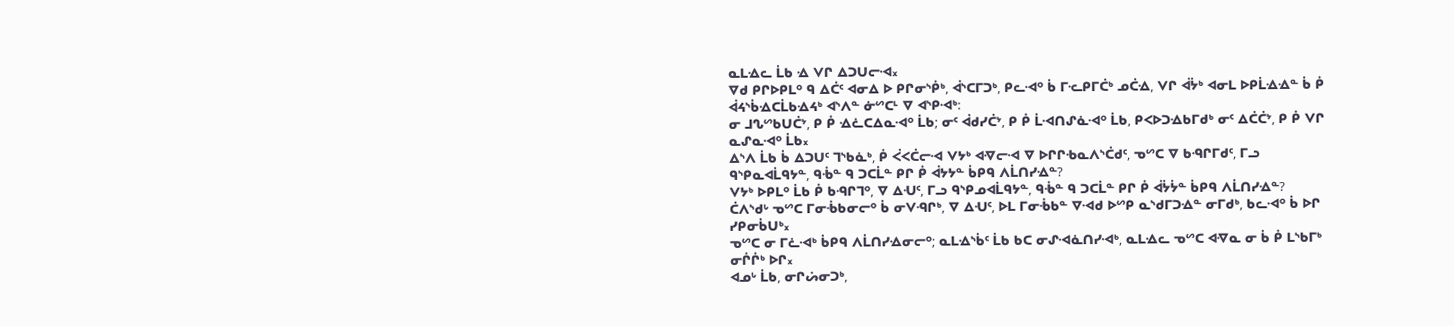ᓇᒪᐎᓚ ᒫᑲ ᐎ ᐯᒋ ᐃᑐᑌᓕᐗ᙮
ᐁᑯ ᑭᒋᐅᑭᒪᐤ ᑫ ᐃᑖᑦ ᐊᓂᐃ ᐅ ᑭᒋᓂᔅᑮᒃ, ᐋᔅᑕᒥᑐᒃ, ᑭᓚᐗᐤ ᑳ ᒥᓦᑭᒥᑖᒃ ᓄᑖᐎ, ᐯᒋ ᐋᔮᒃ ᐊᓂᒪ ᐅᑭᒫᐎᐎᓐ ᑳ ᑮ ᐋᔦᔅᑳᐎᑕᒫᑲᐎᔦᒃ ᐊᔅᐱᓐ ᓃᔥᑕᒻ ᐁ ᐊᔅᑭᐗᒃ:
ᓂ ᒧᔐᔥᑲᑌᑖᔾ, ᑭ ᑮ ᐎᓛᑕᐃᓇᐗᐤ ᒫᑲ; ᓂᑦ ᐋᑯᓯᑖᔾ, ᑭ ᑮ ᒫᐗᑎᔑᓈᐗᐤ ᒫᑲ, ᑭᐸᐅᑐᐎᑲᒥᑯᒃ ᓂᑦ ᐃᑖᑖᔾ, ᑭ ᑮ ᐯᒋ ᓇᔑᓇᐗᐤ ᒫᑲ᙮
ᐃᔅᐱ ᒫᑲ ᑳ ᐃᑐᑌᑦ ᒣᔅᑲᓈᒃ, ᑮ ᐹᐸᑖᓕᐗ ᐯᔭᒃ ᐊᐌᓕᐗ ᐁ ᐅᒋᒋᑾᓇᐱᔅᑖᑯᑦ, ᓀᔥᑕ ᐁ ᑲᑴᒋᒥᑯᑦ, ᒥᓗ ᑫᔅᑭᓇᐊᒫᑫᔭᓐ, ᑫᒀᓐ ᑫ ᑐᑕᒫᓐ ᑭᒋ ᑮ ᐋᔭᔭᓐ ᑳᑭᑫ ᐱᒫᑎᓯᐎᓐ?
ᐯᔭᒃ ᐅᑭᒪᐤ ᒫᑲ ᑮ ᑲᑴᒋᒣᐤ, ᐁ ᐃᑗᑦ, ᒥᓗ ᑫᔅᑭᓄᐊᒫᑫᔭᓐ, ᑫᒀᓐ ᑫ ᑐᑕᒫᓐ ᑭᒋ ᑮ ᐋᔮᔮᓐ ᑳᑭᑫ ᐱᒫᑎᓯᐎᓐ?
ᑖᐱᔅᑯᒡ ᓀᔥᑕ ᒥᓂᒀᑲᓂᓕᐤ ᑳ ᓂᐯᑴᒋᒃ, ᐁ ᐃᑗᑦ, ᐅᒪ ᒥᓂᒀᑲᓐ ᐁᐗᑯ ᐅᔥᑭ ᓇᔅᑯᒥᑐᐎᓐ ᓂᒥᑯᒃ, ᑲᓚᐗᐤ ᑳ ᐅᒋ ᓯᑭᓂᑳᑌᒃ᙮
ᓀᔥᑕ ᓂ ᒥᓛᐗᒃ ᑳᑭᑫ ᐱᒫᑎᓯᐎᓂᓕᐤ; ᓇᒪᐎᔅᑳᑦ ᒫᑲ ᑲᑕ ᓂᔑᐗᓈᑎᓯᐗᒃ, ᓇᒪᐎᓚ ᓀᔥᑕ ᐊᐌᓇ ᓂ ᑳ ᑮ ᒪᔅᑲᒥᒃ ᓂᒌᒌᒃ ᐅᒋ᙮
ᐊᓄᒡ ᒫᑲ, ᓂᒋᔖᓂᑐᒃ,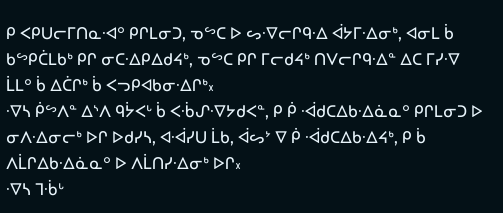ᑭ ᐸᑭᑌᓕᒥᑎᓇᐗᐤ ᑭᒋᒪᓂᑐ, ᓀᔥᑕ ᐅ ᔕᐌᓕᒋᑫᐎ ᐋᔭᒥᐎᓂᒃ, ᐊᓂᒪ ᑳ ᑲᔥᑭᑖᒪᑲᒃ ᑭᒋ ᓂᑕᐎᑭᐃᑯᔦᒃ, ᓀᔥᑕ ᑭᒋ ᒥᓕᑯᔦᒃ ᑎᐯᓕᒋᑫᐎᓐ ᐃᑕ ᒥᓯᐌ ᒫᒪᐤ ᑳ ᐃᑖᒋᒃ ᑳ ᐸᓓᑭᐊᑲᓂᐎᒋᒃ᙮
ᐌᓴ ᑮᔥᐱᓐ ᐃᔅᐱ ᑫᔮᐸᒡ ᑳ ᐸᒀᔑᐌᔭᑯᐸᓐ, ᑭ ᑮ ᐙᑯᑕᐃᑲᐎᓈᓇᐤ ᑭᒋᒪᓂᑐ ᐅ ᓂᐱᐎᓂᓕᒃ ᐅᒋ ᐅᑯᓯᓴ, ᐊᐙᓯᑌ ᒫᑲ, ᐋᔕᔾ ᐁ ᑮ ᐙᑯᑕᐃᑲᐎᔦᒃ, ᑭ ᑳ ᐱᒫᒋᐃᑲᐎᓈᓇᐤ ᐅ ᐱᒫᑎᓯᐎᓂᒃ ᐅᒋ᙮
ᐌᓴ ᒣᒀᒡ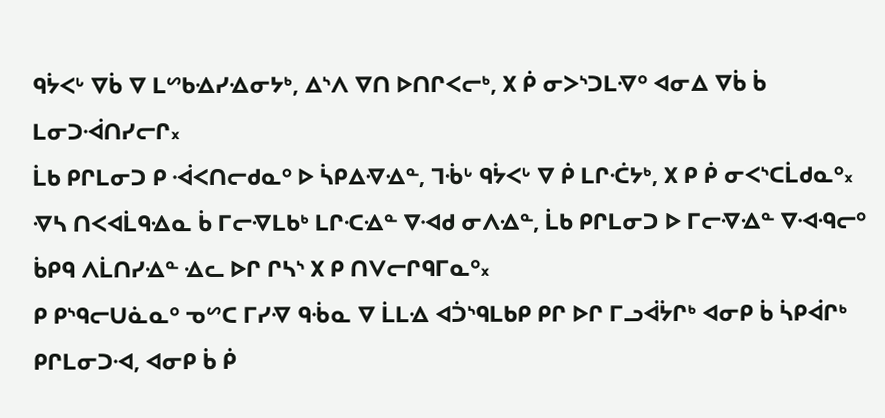ᑫᔮᐸᒡ ᐁᑳ ᐁ ᒪᔥᑲᐎᓯᐎᓂᔭᒃ, ᐃᔅᐱ ᐁᑎ ᐅᑎᒋᐸᓕᒃ, ᙭ ᑮ ᓂᐳᔅᑐᒪᐌᐤ ᐊᓂᐃ ᐁᑳ ᑳ ᒪᓂᑐᐙᑎᓯᓕᒋ᙮
ᒫᑲ ᑭᒋᒪᓂᑐ ᑭ ᐙᐸᑎᓕᑯᓇᐤ ᐅ ᓵᑭᐃᐌᐎᓐ, ᒣᒀᒡ ᑫᔮᐸᒡ ᐁ ᑮ ᒪᒋᑣᔭᒃ, ᙭ ᑭ ᑮ ᓂᐸᔅᑕᒫᑯᓇᐤ᙮
ᐌᓴ ᑎᐸᐊᒫᑫᐎᓇ ᑳ ᒥᓕᐌᒪᑲᒃ ᒪᒋᑡᐎᓐ ᐁᐗᑯ ᓂᐱᐎᓐ, ᒫᑲ ᑭᒋᒪᓂᑐ ᐅ ᒥᓕᐌᐎᓐ ᐁᐗᑴᓕᐤ ᑳᑭᑫ ᐱᒫᑎᓯᐎᓐ ᐎᓚ ᐅᒋ ᒋᓴᔅ ᙭ ᑭ ᑎᐯᓕᒋᑫᒥᓇᐤ᙮
ᑭ ᑭᔅᑫᓕᑌᓈᓇᐤ ᓀᔥᑕ ᒥᓯᐌ ᑫᒀᓇ ᐁ ᒫᒪᐎ ᐊᑑᔅᑫᒪᑲᑭ ᑭᒋ ᐅᒋ ᒥᓗᐋᔮᒋᒃ ᐊᓂᑭ ᑳ ᓵᑭᐋᒋᒃ ᑭᒋᒪᓂᑐᐗ, ᐊᓂᑭ ᑳ ᑮ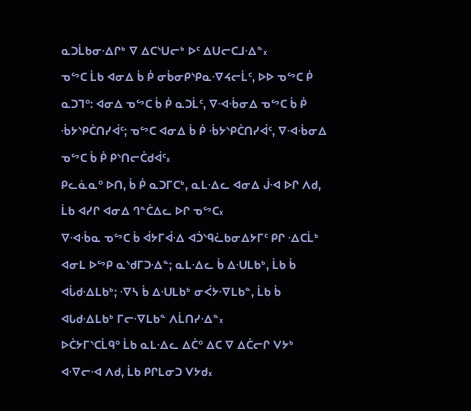ᓇᑐᒫᑲᓂᐎᒋᒃ ᐁ ᐃᑕᔅᑌᓕᒃ ᐅᑦ ᐃᑌᓕᑕᒧᐎᓐ᙮
ᓀᔥᑕ ᒫᑲ ᐊᓂᐃ ᑳ ᑮ ᓂᑳᓂᑭᔅᑭᓇᐌᔦᓕᒫᑦ, ᐅᐅ ᓀᔥᑕ ᑮ ᓇᑐᒣᐤ: ᐊᓂᐃ ᓀᔥᑕ ᑳ ᑮ ᓇᑐᒫᑦ, ᐁᐗᒀᓂᐃ ᓀᔥᑕ ᑳ ᑮ ᒀᔭᔅᑭᑖᑎᓯᐋᑦ; ᓀᔥᑕ ᐊᓂᐃ ᑳ ᑮ ᒀᔭᔅᑭᑖᑎᓯᐋᑦ, ᐁᐗᒀᓂᐃ ᓀᔥᑕ ᑳ ᑮ ᑭᔅᑎᓕᑖᑯᐋᑦ᙮
ᑭᓚᓈᓇᐤ ᐅᑎ, ᑳ ᑮ ᓇᑐᒥᑕᒃ, ᓇᒪᐎᓚ ᐊᓂᐃ ᒎᐗ ᐅᒋ ᐱᑯ, ᒫᑲ ᐊᓯᒋ ᐊᓂᐃ ᒉᓐᑖᐃᓚ ᐅᒋ ᓀᔥᑕ᙮
ᐁᐗᒀᓇ ᓀᔥᑕ ᑳ ᐋᔭᒥᐋᐎ ᐊᑑᔅᑫᓛᑲᓂᐃᔭᒥᑦ ᑭᒋ ᐎᑕᒫᒃ ᐊᓂᒪ ᐅᔥᑭ ᓇᔅᑯᒥᑐᐎᓐ; ᓇᒪᐎᓚ ᑳ ᐃᑗᒪᑲᒃ, ᒫᑲ ᑳ ᐊᒑᑯᐎᒪᑲᒃ; ᐌᓴ ᑳ ᐃᑗᒪᑲᒃ ᓂᐹᔭᐌᒪᑲᓐ, ᒫᑲ ᑳ ᐊᒐᑯᐎᒪᑲᒃ ᒥᓕᐌᒪᑲᓐ ᐱᒫᑎᓯᐎᓐ᙮
ᐅᑖᔭᒥᔅᑕᒫᑫᐤ ᒫᑲ ᓇᒪᐎᓚ ᐃᑖᐤ ᐃᑕ ᐁ ᐃᑖᓕᒋ ᐯᔭᒃ ᐊᐌᓕᐗ ᐱᑯ, ᒫᑲ ᑭᒋᒪᓂᑐ ᐯᔭᑯ᙮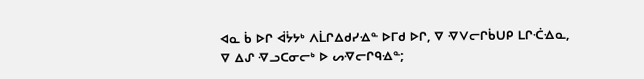ᐊᓇ ᑳ ᐅᒋ ᐋᔮᔭᒃ ᐱᒫᒋᐃᑯᓯᐎᓐ ᐅᒥᑯ ᐅᒋ, ᐁ ᐌᐯᓕᒋᑳᑌᑭ ᒪᒋᑣᐎᓇ, ᐁ ᐃᔑ ᐌᓗᑕᓂᓕᒃ ᐅ ᔕᐌᓕᒋᑫᐎᓐ;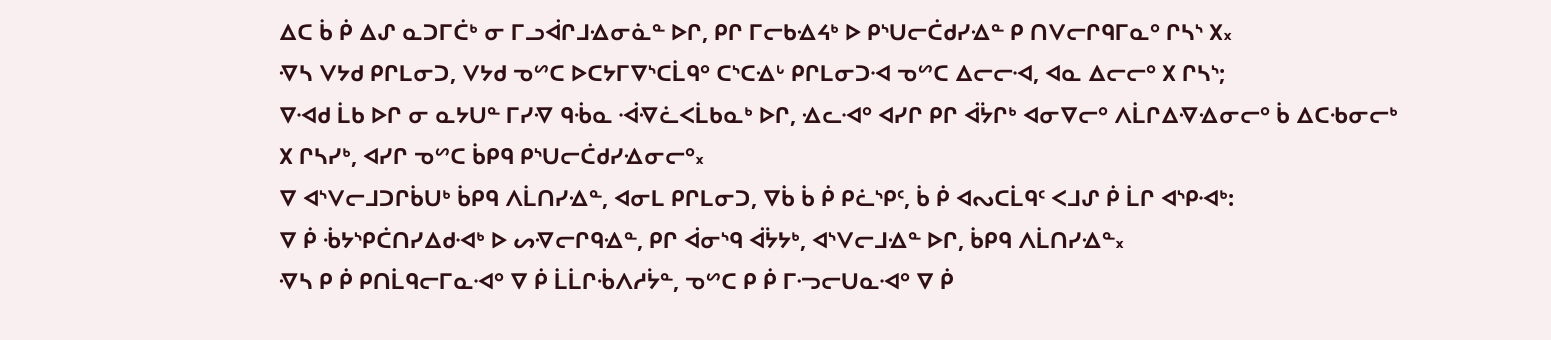ᐃᑕ ᑳ ᑮ ᐃᔑ ᓇᑐᒥᑖᒃ ᓂ ᒥᓗᐋᒋᒧᐎᓂᓈᓐ ᐅᒋ, ᑭᒋ ᒥᓕᑲᐎᔦᒃ ᐅ ᑭᔅᑌᓕᑖᑯᓯᐎᓐ ᑭ ᑎᐯᓕᒋᑫᒥᓇᐤ ᒋᓴᔅ ᙭᙮
ᐌᓴ ᐯᔭᑯ ᑭᒋᒪᓂᑐ, ᐯᔭᑯ ᓀᔥᑕ ᐅᑕᔭᒥᐁᔅᑕᒫᑫᐤ ᑕᔅᑕᐎᒡ ᑭᒋᒪᓂᑐᐗ ᓀᔥᑕ ᐃᓕᓕᐗ, ᐊᓇ ᐃᓕᓕᐤ ᙭ ᒋᓴᔅ;
ᐁᐗᑯ ᒫᑲ ᐅᒋ ᓂ ᓇᔭᑌᓐ ᒥᓯᐌ ᑫᒀᓇ ᐙᐌᓛᐸᒫᑲᓇᒃ ᐅᒋ, ᐎᓚᐗᐤ ᐊᓯᒋ ᑭᒋ ᐋᔮᒋᒃ ᐊᓂᐁᓕᐤ ᐱᒫᒋᐃᐌᐎᓂᓕᐤ ᑳ ᐃᑕᑾᓂᓕᒃ ᙭ ᒋᓴᓯᒃ, ᐊᓯᒋ ᓀᔥᑕ ᑳᑭᑫ ᑭᔅᑌᓕᑖᑯᓯᐎᓂᓕᐤ᙮
ᐁ ᐊᔅᐯᓕᒧᑐᒋᑳᑌᒃ ᑳᑭᑫ ᐱᒫᑎᓯᐎᓐ, ᐊᓂᒪ ᑭᒋᒪᓂᑐ, ᐁᑳ ᑳ ᑮ ᑭᓛᔅᑭᑦ, ᑳ ᑮ ᐊᔓᑕᒫᑫᑦ ᐸᒧᔑ ᑮ ᒫᒋ ᐊᔅᑭᐗᒃ:
ᐁ ᑮ ᒀᔭᔅᑭᑖᑎᓯᐃᑯᐗᒃ ᐅ ᔕᐌᓕᒋᑫᐎᓐ, ᑭᒋ ᐋᓂᔅᑫ ᐋᔮᔭᒃ, ᐊᔅᐯᓕᒧᐎᓐ ᐅᒋ, ᑳᑭᑫ ᐱᒫᑎᓯᐎᓐ᙮
ᐌᓴ ᑭ ᑮ ᑭᑎᒫᑫᓕᒥᓇᐗᐤ ᐁ ᑮ ᒫᒫᒋᒀᐱᓱᔮᓐ, ᓀᔥᑕ ᑭ ᑮ ᒥᓜᓕᑌᓇᐗᐤ ᐁ ᑮ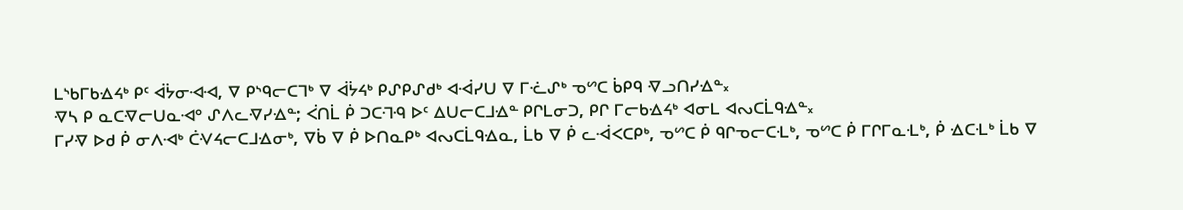ᒪᔅᑲᒥᑲᐎᔦᒃ ᑭᑦ ᐋᔮᓂᐗᐗ, ᐁ ᑭᔅᑫᓕᑕᒣᒃ ᐁ ᐋᔮᔦᒃ ᑭᔑᑭᔑᑯᒃ ᐊᐙᓯᑌ ᐁ ᒥᓨᔑᒃ ᓀᔥᑕ ᑳᑭᑫ ᐌᓗᑎᓯᐎᓐ᙮
ᐌᓴ ᑭ ᓇᑕᐌᓕᑌᓇᐗᐤ ᔑᐱᓚᐌᓯᐎᓐ; ᐹᑎᒫ ᑮ ᑐᑕᒬᑴ ᐅᑦ ᐃᑌᓕᑕᒧᐎᓐ ᑭᒋᒪᓂᑐ, ᑭᒋ ᒥᓕᑲᐎᔦᒃ ᐊᓂᒪ ᐊᔓᑕᒫᑫᐎᓐ᙮
ᒥᓯᐌ ᐅᑯ ᑮ ᓂᐱᐗᒃ ᑖᐺᔦᓕᑕᒧᐎᓂᒃ, ᐁᑳ ᐁ ᑮ ᐅᑎᓇᑭᒃ ᐊᔓᑕᒫᑫᐎᓇ, ᒫᑲ ᐁ ᑮ ᓚᐙᐸᑕᑭᒃ, ᓀᔥᑕ ᑮ ᑫᒋᓀᓕᑕᒶᒃ, ᓀᔥᑕ ᑮ ᒥᒋᒥᓇᒶᒃ, ᑮ ᐎᑕᒶᒃ ᒫᑲ ᐁ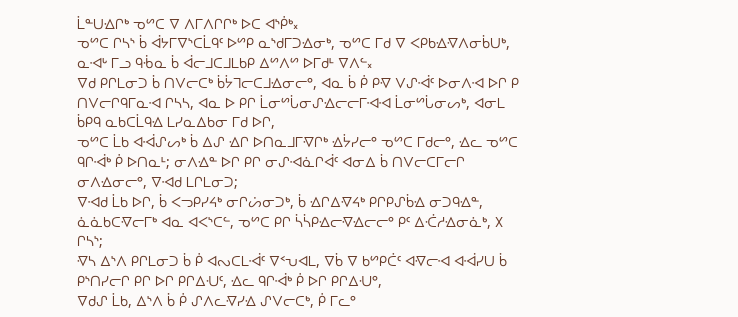ᒫᓐᑌᐎᒋᒃ ᓀᔥᑕ ᐁ ᐱᒥᐱᒋᒋᒃ ᐅᑕ ᐊᔅᑮᒃ᙮
ᓀᔥᑕ ᒋᓴᔅ ᑳ ᐋᔭᒥᐁᔅᑕᒫᑫᑦ ᐅᔥᑭ ᓇᔅᑯᒥᑐᐎᓂᒃ, ᓀᔥᑕ ᒥᑯ ᐁ ᐸᑭᑲᐎᐌᐱᓂᑳᑌᒃ, ᓇᐗᒡ ᒥᓗ ᑫᒀᓇ ᑳ ᐋᓕᒧᑕᒧᒪᑲᑭ ᐃᔥᐱᔥ ᐅᒥᑯᒻ ᐁᐱᓪ᙮
ᐁᑯ ᑭᒋᒪᓂᑐ ᑳ ᑎᐯᓕᑕᒃ ᑳᔮᒣᓕᑕᒧᐎᓂᓕᐤ, ᐊᓇ ᑳ ᑮ ᑭᐌ ᐯᔑᐙᑦ ᐅᓂᐱᐗ ᐅᒋ ᑭ ᑎᐯᓕᒋᑫᒥᓇᐗ ᒋᓴᓴ, ᐊᓇ ᐅ ᑭᒋ ᒫᓂᔥᒑᓂᔑᐎᓕᓕᒥᐗᐗ ᒫᓂᔥᒑᓂᔕᒃ, ᐊᓂᒪ ᑳᑭᑫ ᓇᑲᑕᒫᑫᐎ ᒪᓯᓇᐃᑲᓂ ᒥᑯ ᐅᒋ,
ᓀᔥᑕ ᒫᑲ ᐊᐙᔑᔕᒃ ᑳ ᐃᔑ ᐎᒋ ᐅᑎᓇᒧᒥᐌᒋᒃ ᐎᔮᓯᓕᐤ ᓀᔥᑕ ᒥᑯᓕᐤ, ᐎᓚ ᓀᔥᑕ ᑫᒋᐙᒃ ᑮ ᐅᑎᓇᒻ; ᓂᐱᐎᓐ ᐅᒋ ᑭᒋ ᓂᔑᐗᓈᒋᐋᑦ ᐊᓂᐃ ᑳ ᑎᐯᓕᑕᒥᓕᒋ ᓂᐱᐎᓂᓕᐤ, ᐁᐗᑯ ᒪᒋᒪᓂᑐ;
ᐁᐗᑯ ᒫᑲ ᐅᒋ, ᑳ ᐸᓓᑭᓯᔦᒃ ᓂᒋᔖᓂᑐᒃ, ᑳ ᐎᒋᐃᐌᔦᒃ ᑭᒋᑭᔑᑳᐎ ᓂᑐᑫᐎᓐ, ᓈᓈᑲᑕᐌᓕᒥᒃ ᐊᓇ ᐊᐸᔅᑕᓪ, ᓀᔥᑕ ᑭᒋ ᓵᓵᑭᐎᓕᐌᐎᓕᓕᐤ ᑭᑦ ᐃᑣᓱᐎᓂᓈᒃ, ᙭ ᒋᓴᔅ;
ᐌᓴ ᐃᔅᐱ ᑭᒋᒪᓂᑐ ᑳ ᑮ ᐊᔓᑕᒪᐙᑦ ᐁᑉᕃᐊᒪ, ᐁᑳ ᐁ ᑲᔥᑭᑖᑦ ᐊᐌᓕᐗ ᐊᐙᓯᑌ ᑳ ᑭᔅᑎᓯᓕᒋ ᑭᒋ ᐅᒋ ᑭᒋᐃᑗᑦ, ᐎᓚ ᑫᒋᐙᒃ ᑮ ᐅᒋ ᑭᒋᐃᑗᐤ,
ᐁᑯᔑ ᒫᑲ, ᐃᔅᐱ ᑳ ᑮ ᔑᐱᓚᐌᓯᐎ ᔑᐯᓕᑕᒃ, ᑮ ᒥᓚᐤ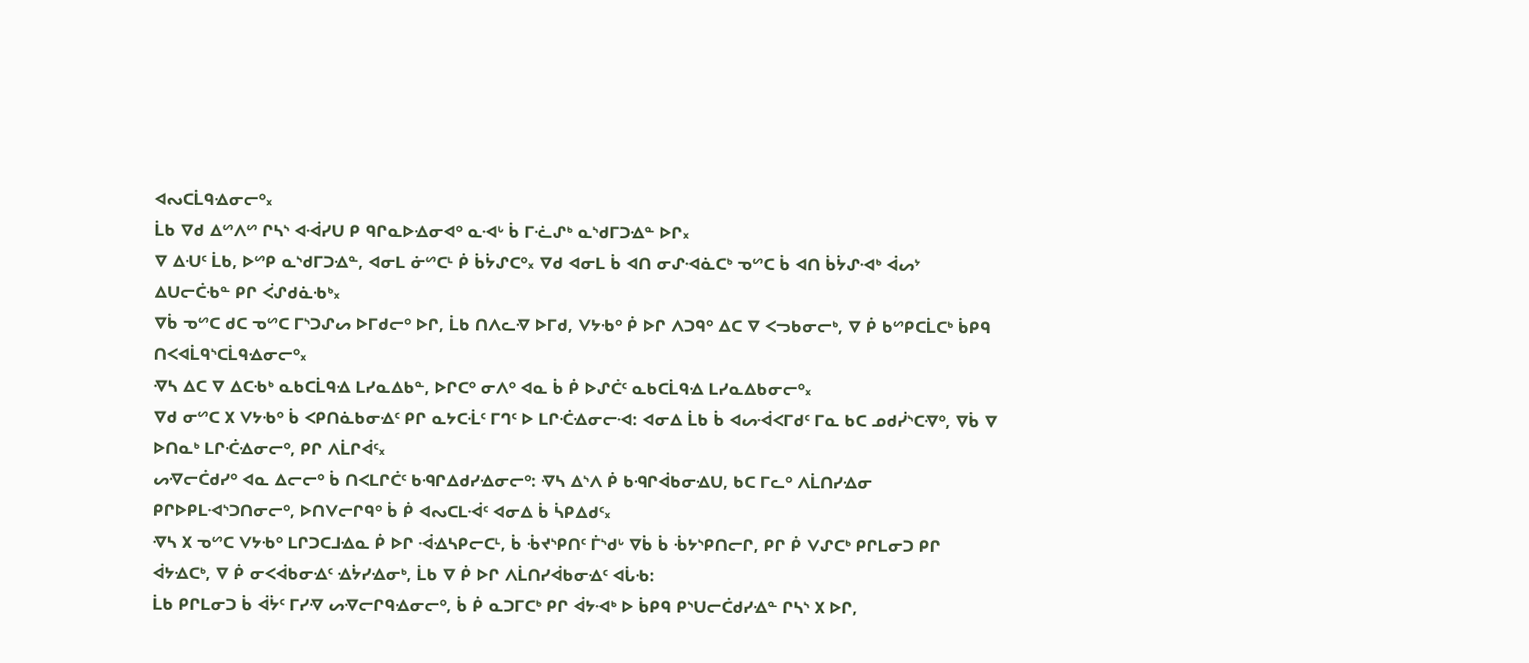ᐊᔓᑕᒫᑫᐎᓂᓕᐤ᙮
ᒫᑲ ᐁᑯ ᐃᔥᐱᔥ ᒋᓴᔅ ᐊᐙᓯᑌ ᑭ ᑫᒋᓇᐅᐎᓂᐊᐤ ᓇᐗᒡ ᑳ ᒥᓨᔑᒃ ᓇᔅᑯᒥᑐᐎᓐ ᐅᒋ᙮
ᐁ ᐃᑗᑦ ᒫᑲ, ᐅᔥᑭ ᓇᔅᑯᒥᑐᐎᓐ, ᐊᓂᒪ ᓃᔥᑕᒻ ᑮ ᑳᔮᔑᑕᐤ᙮ ᐁᑯ ᐊᓂᒪ ᑳ ᐊᑎ ᓂᔑᐗᓈᑕᒃ ᓀᔥᑕ ᑳ ᐊᑎ ᑳᔮᔑᐗᒃ ᐋᔕᔾ ᐃᑌᓕᑖᑾᓐ ᑭᒋ ᐹᔑᑯᓈᑾᒃ᙮
ᐁᑳ ᓀᔥᑕ ᑯᑕ ᓀᔥᑕ ᒥᔅᑐᔑᔕ ᐅᒥᑯᓕᐤ ᐅᒋ, ᒫᑲ ᑎᐱᓚᐌ ᐅᒥᑯ, ᐯᔭᑾᐤ ᑮ ᐅᒋ ᐱᑐᑫᐤ ᐃᑕ ᐁ ᐸᓓᑲᓂᓕᒃ, ᐁ ᑮ ᑲᔥᑭᑕᒫᑕᒃ ᑳᑭᑫ ᑎᐸᐊᒫᑫᔅᑕᒫᑫᐎᓂᓕᐤ᙮
ᐌᓴ ᐃᑕ ᐁ ᐃᑕᑾᒃ ᓇᑲᑕᒫᑫᐎ ᒪᓯᓇᐃᑲᓐ, ᐅᒋᑕᐤ ᓂᐱᐤ ᐊᓇ ᑳ ᑮ ᐅᔑᑖᑦ ᓇᑲᑕᒫᑫᐎ ᒪᓯᓇᐃᑲᓂᓕᐤ᙮
ᐁᑯ ᓂᔥᑕ ᙭ ᐯᔭᑾᐤ ᑳ ᐸᑭᑎᓈᑲᓂᐎᑦ ᑭᒋ ᓇᔭᑕᒸᑦ ᒥᒉᑦ ᐅ ᒪᒋᑣᐎᓂᓕᐗ: ᐊᓂᐃ ᒫᑲ ᑳ ᐊᔕᐙᐸᒥᑯᑦ ᒥᓇ ᑲᑕ ᓄᑯᓰᔅᑕᐌᐤ, ᐁᑳ ᐁ ᐅᑎᓇᒃ ᒪᒋᑣᐎᓂᓕᐤ, ᑭᒋ ᐱᒫᒋᐋᑦ᙮
ᔕᐌᓕᑖᑯᓯᐤ ᐊᓇ ᐃᓕᓕᐤ ᑳ ᑎᐸᒪᒋᑖᑦ ᑲᑴᒋᐃᑯᓯᐎᓂᓕᐤ: ᐌᓴ ᐃᔅᐱ ᑮ ᑲᑴᒋᐋᑲᓂᐎᑌ, ᑲᑕ ᒥᓚᐤ ᐱᒫᑎᓯᐎᓂ ᑭᒋᐅᑭᒪᐗᔅᑐᑎᓂᓕᐤ, ᐅᑎᐯᓕᒋᑫᐤ ᑳ ᑮ ᐊᔓᑕᒪᐙᑦ ᐊᓂᐃ ᑳ ᓵᑭᐃᑯᑦ᙮
ᐌᓴ ᙭ ᓀᔥᑕ ᐯᔭᑾᐤ ᒪᒋᑐᑕᒧᐎᓇ ᑮ ᐅᒋ ᐙᐎᓴᑭᓕᑕᒻ, ᑳ ᒀᔪᔅᑭᑎᑦ ᒦᔅᑯᒡ ᐁᑳ ᑳ ᒀᔭᔅᑭᑎᓕᒋ, ᑭᒋ ᑮ ᐯᔑᑕᒃ ᑭᒋᒪᓂᑐ ᑭᒋ ᐋᔭᐎᑕᒃ, ᐁ ᑮ ᓂᐸᐋᑲᓂᐎᑦ ᐎᔮᓯᐎᓂᒃ, ᒫᑲ ᐁ ᑮ ᐅᒋ ᐱᒫᑎᓯᐋᑲᓂᐎᑦ ᐊᒑᑾ:
ᒫᑲ ᑭᒋᒪᓂᑐ ᑳ ᐋᔮᑦ ᒥᓯᐌ ᔕᐌᓕᒋᑫᐎᓂᓕᐤ, ᑳ ᑮ ᓇᑐᒥᑕᒃ ᑭᒋ ᐋᔭᐗᒃ ᐅ ᑳᑭᑫ ᑭᔅᑌᓕᑖᑯᓯᐎᓐ ᒋᓴᔅ ᙭ ᐅᒋ,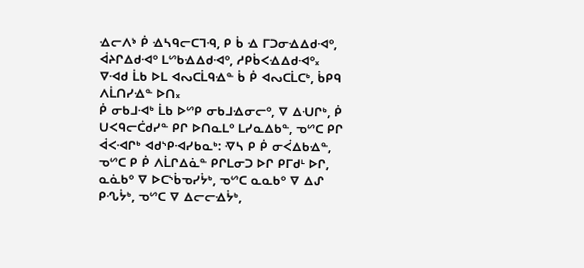ᐎᓕᐱᔉ ᑮ ᐎᓴᑫᓕᑕᒣᑴ, ᑭ ᑳ ᐎ ᒥᑐᓂᐎᐃᑯᐗᐤ, ᐋᔨᒋᐃᑯᐗᐤ ᒪᔥᑲᐎᐃᑯᐗᐤ, ᓱᑭᑳᐸᐎᐃᑯᐗᐤ᙮
ᐁᐗᑯ ᒫᑲ ᐅᒪ ᐊᔓᑕᒫᑫᐎᓐ ᑳ ᑮ ᐊᔓᑕᒫᑕᒃ, ᑳᑭᑫ ᐱᒫᑎᓯᐎᓐ ᐅᑎ᙮
ᑮ ᓂᑲᒧᐗᒃ ᒫᑲ ᐅᔥᑭ ᓂᑲᒧᐎᓂᓕᐤ, ᐁ ᐃᑗᒋᒃ, ᑮ ᑌᐸᑫᓕᑖᑯᓯᓐ ᑭᒋ ᐅᑎᓇᒪᐤ ᒪᓯᓇᐃᑲᓐ, ᓀᔥᑕ ᑭᒋ ᐋᐸᐗᒋᒃ ᐊᑯᔅᑭᐗᓯᑲᓇᒃ: ᐌᓴ ᑭ ᑮ ᓂᐹᐃᑲᐎᓐ, ᓀᔥᑕ ᑭ ᑮ ᐱᒫᒋᐃᓈᓐ ᑭᒋᒪᓂᑐ ᐅᒋ ᑭᒥᑯᒻ ᐅᒋ, ᓇᓈᑲᐤ ᐁ ᐅᑕᔅᑳᓀᓯᔮᒃ, ᓀᔥᑕ ᓇᓇᑲᐤ ᐁ ᐃᔑ ᑭᔗᔮᒃ, ᓀᔥᑕ ᐁ ᐃᓕᓕᐎᔮᒃ,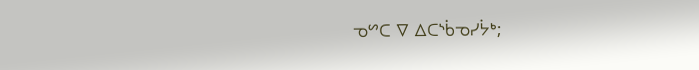ᓀᔥᑕ ᐁ ᐃᑕᔅᑳᓀᓯᔮᒃ;